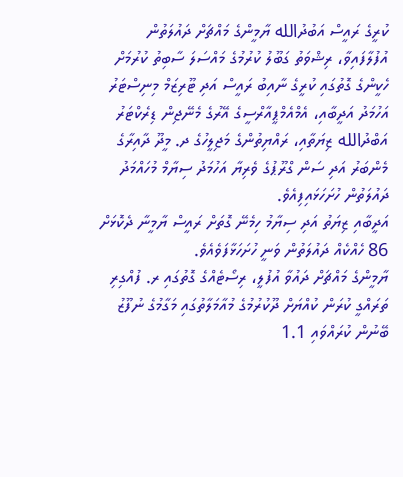ކުރީގެ ރައީސް އަބުދުالله ޔާމީންގެ މައްޗަށް ދައުލަތުން އުފުލާފައިވާ، ރިޝްވަތު ގަބޫލު ކުރުމުގެ މައްސަލަ ސާބިތު ކުރުމަށް ހެކީންގެ ގޮތުގައި ކުރީގެ ނާއިބު ރައީސް އަދި ޓޫރިޒަމް މިނިސްޓަރު އަހުމަދު އަދީބާއި، އެމްއެމްޕީއާރްސީގެ އޭރުގެ މެނޭޖިން ޑިރެކްޓަރު އަބްދުالله ޒިޔަތާއި، ރައްޔިތުންގެ މަޖިލީހުގެ ދ. މީދޫ ދާއިރާގެ މެންބަރު އަދި ސަން ގްރޫޕުގެ ވެރިޔާ އަހުމަދު ސިޔާމް މުހައްމަދު ދައުލަތުން ހުށަހަޅައިފިއެވެ.
އަދީބާއި ޒިޔަތު އަދި ސިޔާމު ހިމެނޭ ގޮތަށް ރައީސް ޔާމީނާ ދެކޮޅަށް 86 ހެއްކެއް ދައުލަތުން ވަނީ ހުށަހަޅާފަވެއެވެ.
ޔާމީންގެ މައްޗަށް ދައުވާ އުފުލީ، ރިސޯޓެއްގެ ގޮތުގައި ރ. ފުއްގިރި ތަރައްގީ ކުރަން ކުއްޔަށް ދޫކުރުމުގެ މުއާމަލާތުގައި މަގާމުގެ ނުފޫޒު ބޭނުން ކުރައްވައި 1.1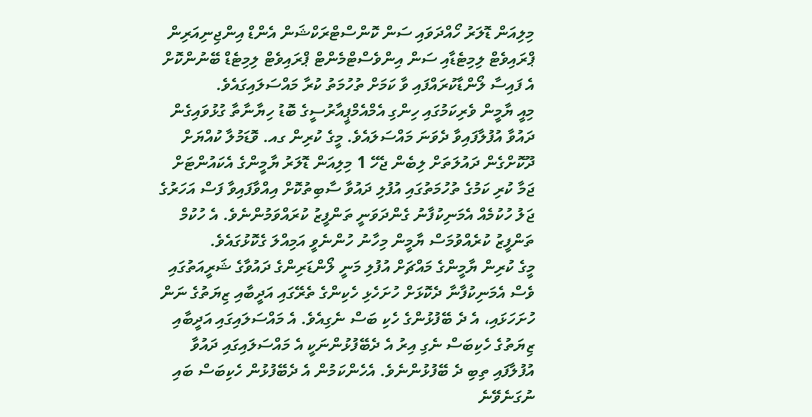މިލިއަން ޑޮލަރު ހޯއްދަވައި ސަން ކޮންސްޓްރަކްޝަން އެންޑް އިންޖިނިއަރިން ޕްރައިވެޓް ލިމިޓެޑާއި ސަން އިންވެސްޓްމެންޓް ޕްރައިވެޓް ލިމިޓެޑް ބޭނުންކޮށް އެ ފައިސާ ލޯންޑާކުރައްފައި ވާ ކަމަށް ތުހުމަތު ކުރާ މައްސަލައިގައެވެ.
މިއީ ޔާމީން ވެރިކަމުގައި ހިންގި އެމްއެމްޕީއާރުސީގެ ބޮޑު ހިޔާނާތާ ގުޅުވައިގެން ދައުވާ އުފުލާފައިވާ ދެވަނަ މައްސަލައެވެ. މީގެ ކުރިން ގއ. ވޮޑަމުލާ ކުއްޔަށް ދޫކޮށްގެން ދައުލަތަށް ލިބެން ޖެހޭ 1 މިލިއަން ޑޮލަރު ޔާމީންގެ އެކައުންޓަށް ޖަމާ ކުރި ކަމުގެ ތުހުމަތުގައި އުފުލި ދައުވާ ސާބިތުކޮށް އިއްވާފައިވާ ފަސް އަހަރުގެ ޖަލު ހުކުމެއް އެމަނިކުފާނު ގެންދަވަނީ ތަންފީޒު ކުރައްވަމުންނެވެ. އެ ހުކުމް ތަންފީޒު ކުރެއްވުމަސް ޔާމީން މިހާނު ހުންނެވީ އަމިއްލަ ގެކޮޅުގައެވެ.
މީގެ ކުރިން ޔާމީންގެ މައްޗަށް އުފުލި މަނީ ލޯންޑަރިންގެ ދައުވާގެ ޝަރީއަތުގައި ވެސް އެމަނިކުފާނާ ދެކޮޅަށް ހުށަހެޅި ހެކިންގެ ތެރޭގައި އަދީބާއި ޒިޔަތުގެ ނަން ހުށަހަޅައި، އެ ދެ ބޭފުޅުންގެ ހެކި ބަސް ނެގިއެވެ. އެ މައްސަލައިގައި އަދީބާއި ޒިޔަތުގެ ހެކިބަސް ނެގި އިރު އެ ދެބޭފުޅުންނަކީ އެ މައްސަލައިގައި ދައުވާ އުފުލާފައި ތިބި ދެ ބޭފުޅުންނެވެ. އެހެންކަމުން އެ ދެބޭފުޅުން ހެކިބަސް ބައި ނުގަނެވޭނެ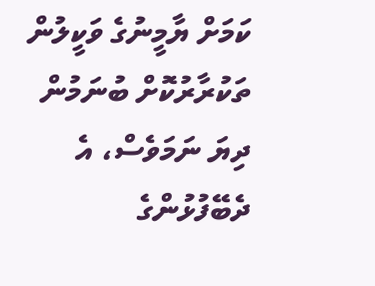ކަމަށް ޔާމީނުގެ ވަކީލުން ތަކުރާރުކޮށް ބުނަމުން ދިޔަ ނަމަވެސް، އެ ދެބޭފުޅުންގެ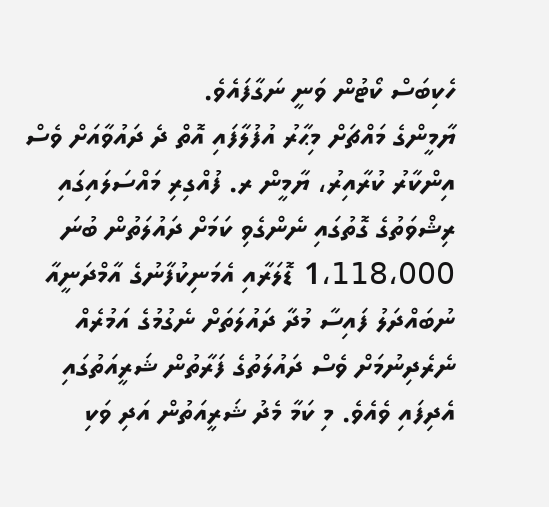ހެކިބަސް ކޯޓުން ވަނީ ނަގާފައެވެ.
ޔާމީންގެ މައްޗަށް މިޙާރު އުފުލާފައި އޮތް ދެ ދައުވާއަށް ވެސް އިންކާރު ކުރާއިރު، ޔާމީން ރ. ފުއްގިރި މައްސަލައިގައި ރިޝްވަތުގެ ގޮތުގައި ނެންގެވި ކަމަށް ދައުލަތުން ބުނަ 1،118،000 ޑޮލަރާއި އެމަނިކުފާނުގެ އާމްދަނީއާ ނުބައްދަލު ފައިސާ މުދާ ދައުލަތަށް ނެގުމުގެ އަމުރެއް ނެރެދިނުމަށް ވެސް ދައުލަތުގެ ފަރާތުން ޝަރީއަތުގައި އެދިފައި ވެއެވެ. މި ކަމާ މެދު ޝަރީއަތުން އަދި ވަކި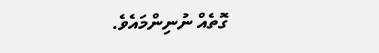ގޮތެއް ނުނިންމައެވެ.